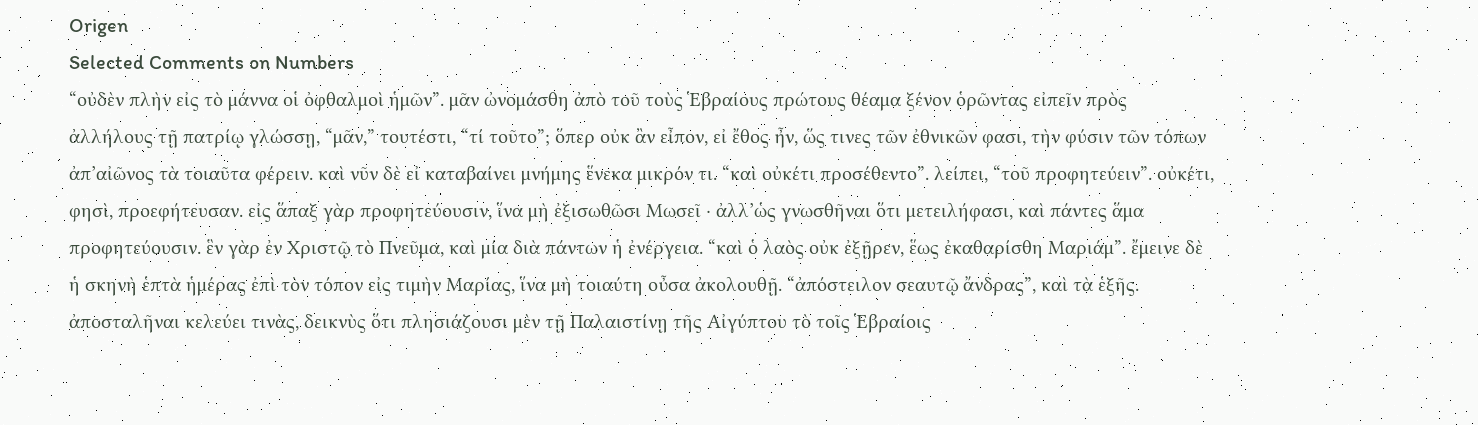Origen
Selected Comments on Numbers
“οὐδὲν πλὴν εἰς τὸ μάννα οἱ ὀφθαλμοὶ ἡμῶν”. μᾶν ὠνομάσθη ἀπὸ τοῦ τοὺς Ἑβραίους πρώτους θέαμα ξένον ὁρῶντας εἰπεῖν πρὸς ἀλλήλους τῇ πατρίῳ γλώσσῃ, “μᾶν,” τουτέστι, “τί τοῦτο”; ὅπερ οὐκ ἂν εἶπον, εἰ ἔθος ἦν, ὥς τινες τῶν ἐθνικῶν φασι, τὴν φύσιν τῶν τόπων ἀπ’αἰῶνος τὰ τοιαῦτα φέρειν. καὶ νῦν δὲ εἰ καταβαίνει μνήμης ἕνεκα μικρόν τι. “καὶ οὐκέτι προσέθεντο”. λείπει, “τοῦ προφητεύειν”. οὐκέτι, φησὶ, προεφήτευσαν. εἰς ἅπαξ γὰρ προφητεύουσιν, ἵνα μὴ ἐξισωθῶσι Μωσεῖ · ἀλλ’ὡς γνωσθῆναι ὅτι μετειλήφασι, καὶ πάντες ἅμα προφητεύουσιν. ἓν γὰρ ἐν Χριστῷ τὸ Πνεῦμα, καὶ μία διὰ πάντων ἡ ἐνέργεια. “καὶ ὁ λαὸς οὐκ ἐξῇρεν, ἕως ἐκαθαρίσθη Μαριάμ”. ἔμεινε δὲ ἡ σκηνὴ ἑπτὰ ἡμέρας ἐπὶ τὸν τόπον εἰς τιμὴν Μαρίας, ἵνα μὴ τοιαύτη οὖσα ἀκολουθῇ. “ἀπόστειλον σεαυτῷ ἄνδρας”, καὶ τὰ ἑξῆς. ἀποσταλῆναι κελεύει τινὰς, δεικνὺς ὅτι πλησιάζουσι μὲν τῇ Παλαιστίνῃ τῆς Αἰγύπτου τὸ τοῖς Ἑβραίοις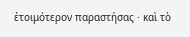ἑτοιμότερον παραστήσας · καὶ τὸ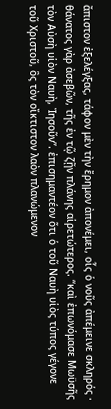ἄπιστον ἐξελέγξας, τάφον μὲν τὴν ἔρημον ἀπονέμει, οἷς ὁ νοῦς ἀπέμεινε σκληρός · θάνατος γὰρ ἀσεβῶν, τῆς ἐν τῷ ζῇν πλάνης αἱρετώτερος. “καὶ ἐπωνόμασε Μωϋσῆς τὸν Αὐσὴ υἱὸν Ναυὴ, Ἰησοῦν”. ἐπισημαντέον ὅτι ὁ τοῦ Ναυὴ υἱὸς τύπος γέγονε τοῦ Χριστοῦ, ὃς τὸν οἴκτιστον λαὸν πλανώμενον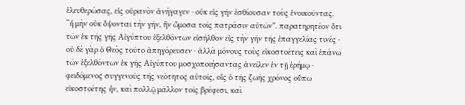ἐλευθερώσας, εἰς οὐρανὸν ἀνήγαγεν · οὐκ εἰς γῆν ἐσθίουσαν τοὺς ἐνοικοῦντας. “ἦ μὴν οὐκ ὄψονται τὴν γῆν, ἣν ὤμοσα τοῖς πατράσιν αὐτῶν”. παρατηρητέον ὅτι τῶν ἐκ τῆς γῆς Αἰγύπτου ἐξελθόντων εἰσῆλθον εἰς τὴν γῆν τῆς ἐπαγγελίας τινές · οὐ δὲ γὰρ ὁ Θεὸς τοῦτο ἀπηγόρευσεν · ἀλλὰ μόνους τοὺς εἰκοστοέτεις καὶ ἐπάνω τῶν ἐξελθόντων ἐκ γῆς Αἰγύπτου μοσχοποιήσαντας ἀνεῖλεν ἐν τῇ ἐρήμῳ · φειδόμενος συγγενοῦς τῆς νεότητος αὐτοῖς, οἷς ὁ τῆς ζωῆς χρόνος οὔπω εἰκοστοέτης ἦν, καὶ πολλῷ μᾶλλον τοῖς βρέφεσι, καὶ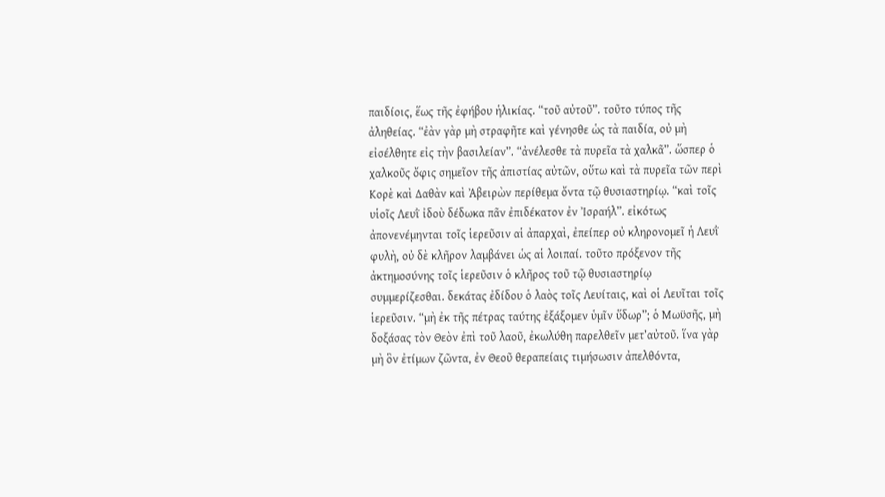παιδίοις, ἕως τῆς ἐφήβου ἡλικίας. “τοῦ αὐτοῦ”. τοῦτο τύπος τῆς ἀληθείας. “ἐὰν γὰρ μὴ στραφῆτε καὶ γένησθε ὡς τὰ παιδία, οὐ μὴ εἰσέλθητε εἰς τὴν βασιλείαν”. “ἀνέλεσθε τὰ πυρεῖα τὰ χαλκᾶ”. ὥσπερ ὁ χαλκοῦς ὄφις σημεῖον τῆς ἀπιστίας αὐτῶν, οὕτω καὶ τὰ πυρεῖα τῶν περὶ Κορὲ καὶ Δαθὰν καὶ Ἀβειρὼν περίθεμα ὄντα τῷ θυσιαστηρίῳ. “καὶ τοῖς υἱοῖς Λευῒ ἰδοὺ δέδωκα πᾶν ἐπιδέκατον ἐν Ἰσραήλ”. εἰκότως ἀπονενέμηνται τοῖς ἱερεῦσιν αἱ ἀπαρχαὶ, ἐπείπερ οὐ κληρονομεῖ ἡ Λευῒ φυλὴ, οὐ δὲ κλῆρον λαμβάνει ὡς αἱ λοιπαί. τοῦτο πρόξενον τῆς ἀκτημοσύνης τοῖς ἱερεῦσιν ὁ κλῆρος τοῦ τῷ θυσιαστηρίῳ συμμερίζεσθαι. δεκάτας ἐδίδου ὁ λαὸς τοῖς Λευίταις, καὶ οἱ Λευῖται τοῖς ἱερεῦσιν. “μὴ ἐκ τῆς πέτρας ταύτης ἐξάξομεν ὑμῖν ὕδωρ”; ὁ Μωϋσῆς, μὴ δοξάσας τὸν Θεὸν ἐπὶ τοῦ λαοῦ, ἐκωλύθη παρελθεῖν μετ’αὐτοῦ. ἵνα γὰρ μὴ ὃν ἐτίμων ζῶντα, ἐν Θεοῦ θεραπείαις τιμήσωσιν ἀπελθόντα,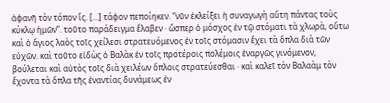ἀφανῆ τὸν τόπον ἴς. […] τάφον πεποίηκεν. “νῦν ἐκλείξει ἡ συναγωγὴ αὕτη πάντας τοὺς κύκλῳ ἡμῶν”. τοῦτο παράδειγμα ἔλαβεν · ὥσπερ ὁ μόσχος ἐν τῷ στόματι τὰ χλωρὰ, οὕτω καὶ ὁ ἅγιος λαὸς τοῖς χείλεσι στρατευόμενος ἐν τοῖς στόμασιν ἔχει τὰ ὅπλα διὰ τῶν εὐχῶν. καὶ τοῦτο εἰδὼς ὁ Βαλὰκ ἐν τοῖς προτέροις πολέμοις ἐναργῶς γινόμενον, βούλεται καὶ αὐτὸς τοῖς διὰ χειλέων ὅπλοις στρατεύεσθαι · καὶ καλεῖ τὸν Βαλαὰμ τὸν ἔχοντα τὰ ὅπλα τῆς ἐναντίας δυνάμεως ἐν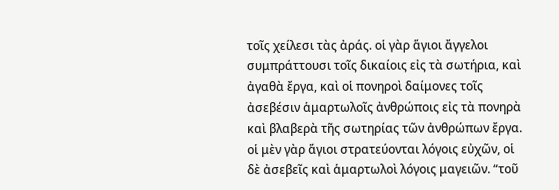τοῖς χείλεσι τὰς ἀράς. οἱ γὰρ ἅγιοι ἄγγελοι συμπράττουσι τοῖς δικαίοις εἰς τὰ σωτήρια, καὶ ἀγαθὰ ἔργα, καὶ οἱ πονηροὶ δαίμονες τοῖς ἀσεβέσιν ἁμαρτωλοῖς ἀνθρώποις εἰς τὰ πονηρὰ καὶ βλαβερὰ τῆς σωτηρίας τῶν ἀνθρώπων ἔργα. οἱ μὲν γὰρ ἅγιοι στρατεύονται λόγοις εὐχῶν, οἱ δὲ ἀσεβεῖς καὶ ἁμαρτωλοὶ λόγοις μαγειῶν. “τοῦ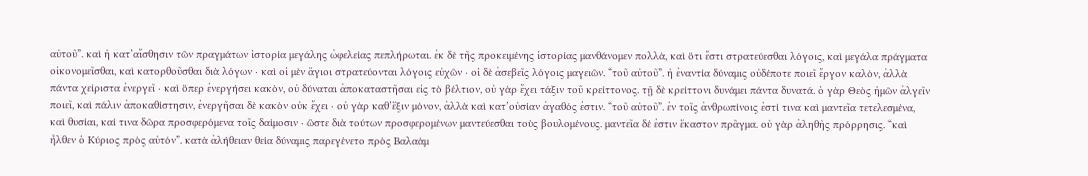αὐτοῦ”. καὶ ἡ κατ’αἴσθησιν τῶν πραγμάτων ἱστορία μεγάλης ὠφελείας πεπλήρωται. ἐκ δὲ τῆς προκειμένης ἱστορίας μανθάνομεν πολλὰ, καὶ ὅτι ἔστι στρατεύεσθαι λόγοις, καὶ μεγάλα πράγματα οἰκονομεῖσθαι, καὶ κατορθοῦσθαι διὰ λόγων · καὶ οἱ μὲν ἅγιοι στρατεύονται λόγοις εὐχῶν · οἱ δὲ ἀσεβεῖς λόγοις μαγειῶν. “τοῦ αὐτοῦ”. ἡ ἐναντία δύναμις οὐδέποτε ποιεῖ ἔργον καλὸν, ἀλλὰ πάντα χείριστα ἐνεργεῖ · καὶ ὅπερ ἐνεργήσει κακὸν, οὐ δύναται ἀποκαταστῆσαι εἰς τὸ βέλτιον, οὐ γὰρ ἔχει τάξιν τοῦ κρείττονος. τῇ δὲ κρείττονι δυνάμει πάντα δυνατά. ὁ γὰρ Θεὸς ἡμῶν ἀλγεῖν ποιεῖ, καὶ πάλιν ἀποκαθίστησιν, ἐνεργῆσαι δὲ κακὸν οὐκ ἔχει · οὐ γὰρ καθ’ἕξιν μόνον, ἀλλὰ καὶ κατ’οὐσίαν ἀγαθός ἐστιν. “τοῦ αὐτοῦ”. ἐν τοῖς ἀνθρωπίνοις ἐστί τινα καὶ μαντεῖα τετελεσμένα, καὶ θυσίαι, καί τινα δῶρα προσφερόμενα τοῖς δαίμοσιν · ὥστε διὰ τούτων προσφερομένων μαντεύεσθαι τοὺς βουλομένους. μαντεῖα δέ ἐστιν ἕκαστον πρᾶγμα. οὐ γὰρ ἀληθὴς πρόρρησις. “καὶ ἦλθεν ὁ Κύριος πρὸς αὐτόν”. κατὰ ἀλήθειαν θεία δύναμις παρεγένετο πρὸς Βαλαὰμ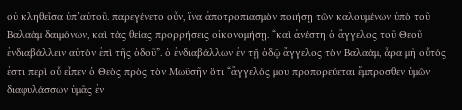οὐ κληθεῖσα ὑπ’αὐτοῦ. παρεγένετο οὖν, ἵνα ἀποτροπιασμὸν ποιήσῃ τῶν καλουμένων ὑπὸ τοῦ Βαλαὰμ δαιμόνων, καὶ τὰς θείας προρρήσεις οἰκονομήσῃ. “καὶ ἀνέστη ὁ ἄγγελος τοῦ Θεοῦ ἐνδιαβάλλειν αὐτὸν ἐπὶ τῆς ὁδοῦ”. ὁ ἐνδιαβάλλων ἐν τῇ ὁδῷ ἄγγελος τὸν Βαλαὰμ, ἆρα μὴ οὗτός ἐστι περὶ οὗ εἶπεν ὁ Θεὸς πρὸς τὸν Μωϋσῆν ὅτι “ἄγγελός μου προπορεύεται ἔμπροσθεν ὑμῶν διαφυλάσσων ὑμᾶς ἐν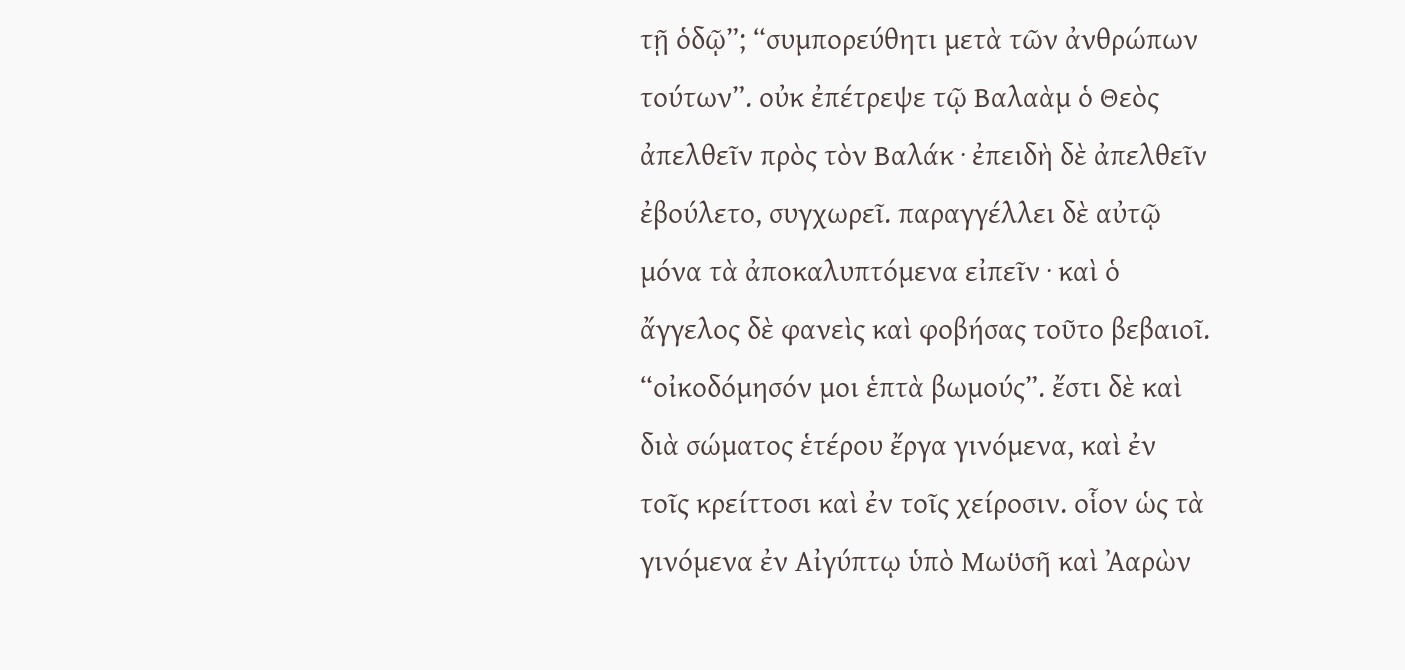τῇ ὁδῷ”; “συμπορεύθητι μετὰ τῶν ἀνθρώπων τούτων”. οὐκ ἐπέτρεψε τῷ Βαλαὰμ ὁ Θεὸς ἀπελθεῖν πρὸς τὸν Βαλάκ · ἐπειδὴ δὲ ἀπελθεῖν ἐβούλετο, συγχωρεῖ. παραγγέλλει δὲ αὐτῷ μόνα τὰ ἀποκαλυπτόμενα εἰπεῖν · καὶ ὁ ἄγγελος δὲ φανεὶς καὶ φοβήσας τοῦτο βεβαιοῖ. “οἰκοδόμησόν μοι ἑπτὰ βωμούς”. ἔστι δὲ καὶ διὰ σώματος ἑτέρου ἔργα γινόμενα, καὶ ἐν τοῖς κρείττοσι καὶ ἐν τοῖς χείροσιν. οἷον ὡς τὰ γινόμενα ἐν Αἰγύπτῳ ὑπὸ Μωϋσῆ καὶ Ἀαρὼν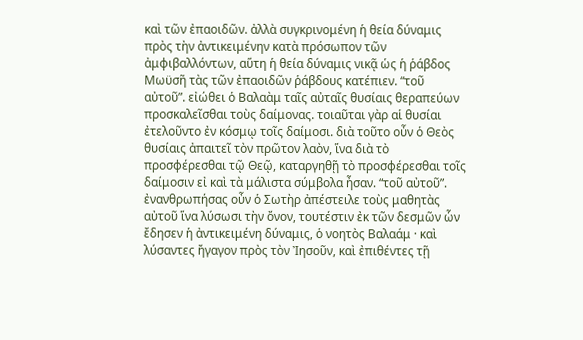καὶ τῶν ἐπαοιδῶν. ἀλλὰ συγκρινομένη ἡ θεία δύναμις πρὸς τὴν ἀντικειμένην κατὰ πρόσωπον τῶν ἀμφιβαλλόντων, αὕτη ἡ θεία δύναμις νικᾷ ὡς ἡ ῥάβδος Μωϋσῆ τὰς τῶν ἐπαοιδῶν ῥάβδους κατέπιεν. “τοῦ αὐτοῦ”. εἰώθει ὁ Βαλαὰμ ταῖς αὐταῖς θυσίαις θεραπεύων προσκαλεῖσθαι τοὺς δαίμονας. τοιαῦται γὰρ αἱ θυσίαι ἐτελοῦντο ἐν κόσμῳ τοῖς δαίμοσι. διὰ τοῦτο οὖν ὁ Θεὸς θυσίαις ἀπαιτεῖ τὸν πρῶτον λαὸν, ἵνα διὰ τὸ προσφέρεσθαι τῷ Θεῷ, καταργηθῇ τὸ προσφέρεσθαι τοῖς δαίμοσιν εἰ καὶ τὰ μάλιστα σύμβολα ἦσαν. “τοῦ αὐτοῦ”. ἐνανθρωπήσας οὖν ὁ Σωτὴρ ἀπέστειλε τοὺς μαθητὰς αὐτοῦ ἵνα λύσωσι τὴν ὄνον, τουτέστιν ἐκ τῶν δεσμῶν ὧν ἔδησεν ἡ ἀντικειμένη δύναμις, ὁ νοητὸς Βαλαάμ · καὶ λύσαντες ἤγαγον πρὸς τὸν Ἰησοῦν, καὶ ἐπιθέντες τῇ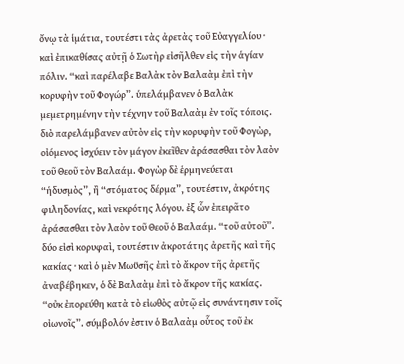ὄνῳ τὰ ἱμάτια, τουτέστι τὰς ἀρετὰς τοῦ Εὐαγγελίου · καὶ ἐπικαθίσας αὐτῇ ὁ Σωτὴρ εἰσῆλθεν εἰς τὴν ἁγίαν πόλιν. “καὶ παρέλαβε Βαλὰκ τὸν Βαλαὰμ ἐπὶ τὴν κορυφὴν τοῦ Φογώρ”. ὑπελάμβανεν ὁ Βαλὰκ μεμετρημένην τὴν τέχνην τοῦ Βαλαὰμ ἐν τοῖς τόποις. διὸ παρελάμβανεν αὐτὸν εἰς τὴν κορυφὴν τοῦ Φογὼρ, οἰόμενος ἰσχύειν τὸν μάγον ἐκεῖθεν ἀράσασθαι τὸν λαὸν τοῦ Θεοῦ τὸν Βαλαάμ. Φογὼρ δὲ ἑρμηνεύεται “ἡδυσμὸς”, ἢ “στόματος δέρμα”, τουτέστιν, ἀκρότης φιληδονίας, καὶ νεκρότης λόγου. ἐξ ὧν ἐπειρᾶτο ἀράσασθαι τὸν λαὸν τοῦ Θεοῦ ὁ Βαλαάμ. “τοῦ αὐτοῦ”. δύο εἰσὶ κορυφαὶ, τουτέστιν ἀκροτάτης ἀρετῆς καὶ τῆς κακίας · καὶ ὁ μὲν Μωϋσῆς ἐπὶ τὸ ἄκρον τῆς ἀρετῆς ἀναβέβηκεν, ὁ δὲ Βαλαὰμ ἐπὶ τὸ ἄκρον τῆς κακίας. “οὐκ ἐπορεύθη κατὰ τὸ εἰωθὸς αὐτῷ εἰς συνάντησιν τοῖς οἰωνοῖς”. σύμβολόν ἐστιν ὁ Βαλαὰμ οὗτος τοῦ ἐκ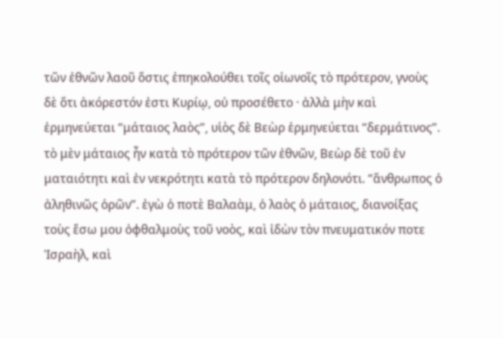τῶν ἐθνῶν λαοῦ ὅστις ἐπηκολούθει τοῖς οἰωνοῖς τὸ πρότερον, γνοὺς δὲ ὅτι ἀκόρεστόν ἐστι Κυρίῳ, οὐ προσέθετο · ἀλλὰ μὴν καὶ ἑρμηνεύεται “μάταιος λαὸς”, υἱὸς δὲ Βεὼρ ἑρμηνεύεται “δερμάτινος”. τὸ μὲν μάταιος ἦν κατὰ τὸ πρότερον τῶν ἐθνῶν, Βεὼρ δὲ τοῦ ἐν ματαιότητι καὶ ἐν νεκρότητι κατὰ τὸ πρότερον δηλονότι. “ἄνθρωπος ὁ ἀληθινῶς ὁρῶν”. ἐγὼ ὁ ποτὲ Βαλαὰμ, ὁ λαὸς ὁ μάταιος, διανοίξας τοὺς ἔσω μου ὀφθαλμοὺς τοῦ νοὸς, καὶ ἰδὼν τὸν πνευματικόν ποτε Ἰσραὴλ, καὶ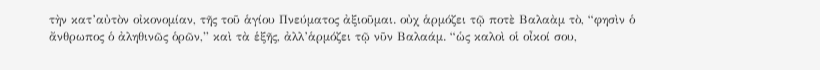τὴν κατ’αὐτὸν οἰκονομίαν, τῆς τοῦ ἁγίου Πνεύματος ἀξιοῦμαι. οὐχ ἁρμόζει τῷ ποτὲ Βαλαὰμ τὸ, “φησὶν ὁ ἄνθρωπος ὁ ἀληθινῶς ὁρῶν,” καὶ τὰ ἑξῆς, ἀλλ’ἁρμόζει τῷ νῦν Βαλαάμ. “ὡς καλοὶ οἱ οἶκοί σου,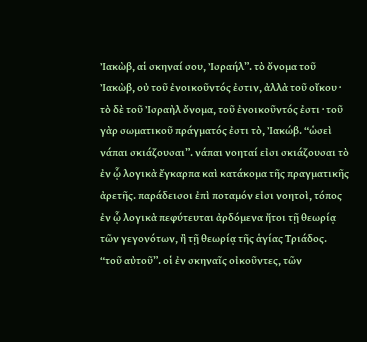Ἰακὼβ, αἱ σκηναί σου, Ἰσραήλ”. τὸ ὄνομα τοῦ Ἰακὼβ, οὐ τοῦ ἐνοικοῦντός ἐστιν, ἀλλὰ τοῦ οἴκου · τὸ δὲ τοῦ Ἰσραὴλ ὄνομα, τοῦ ἐνοικοῦντός ἐστι · τοῦ γὰρ σωματικοῦ πράγματός ἐστι τὸ, Ἰακώβ. “ὡσεὶ νάπαι σκιάζουσαι”. νάπαι νοηταί εἰσι σκιάζουσαι τὸ ἐν ᾧ λογικὰ ἔγκαρπα καὶ κατάκομα τῆς πραγματικῆς ἀρετῆς. παράδεισοι ἐπὶ ποταμόν εἰσι νοητοὶ, τόπος ἐν ᾧ λογικὰ πεφύτευται ἀρδόμενα ἤτοι τῇ θεωρίᾳ τῶν γεγονότων, ἢ τῇ θεωρίᾳ τῆς ἁγίας Τριάδος. “τοῦ αὐτοῦ”. οἱ ἐν σκηναῖς οἰκοῦντες, τῶν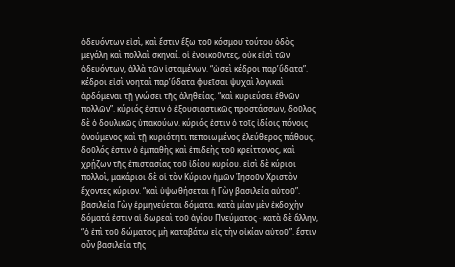ὁδευόντων εἰσὶ, καὶ ἔστιν ἔξω τοῦ κόσμου τούτου ὁδὸς μεγάλη καὶ πολλαὶ σκηναί. οἱ ἐνοικοῦντες, οὐκ εἰσὶ τῶν ὁδευόντων, ἀλλὰ τῶν ἱσταμένων. “ὡσεὶ κέδροι παρ’ὕδατα”. κέδροι εἰσὶ νοηταὶ παρ’ὕδατα φυεῖσαι ψυχαὶ λογικαὶ ἀρδόμεναι τῇ γνώσει τῆς ἀληθείας. “καὶ κυριεύσει ἐθνῶν πολλῶν”. κύριός ἐστιν ὁ ἐξουσιαστικῶς προστάσσων, δοῦλος δὲ ὁ δουλικῶς ὑπακούων. κύριός ἐστιν ὁ τοῖς ἰδίοις πόνοις ὀνούμενος καὶ τῇ κυριότητι πεποιωμένος ἐλεύθερος πάθους. δοῦλός ἐστιν ὁ ἐμπαθὴς καὶ ἐπιδεὴς τοῦ κρείττονος, καὶ χρῄζων τῆς ἐπιστασίας τοῦ ἰδίου κυρίου. εἰσὶ δὲ κύριοι πολλοὶ, μακάριοι δὲ οἱ τὸν Κύριον ἡμῶν Ἰησοῦν Χριστὸν ἔχοντες κύριον. “καὶ ὑψωθήσεται ἡ Γὼγ βασιλεία αὐτοῦ”. βασιλεία Γὼγ ἑρμηνεύεται δόματα. κατὰ μίαν μὲν ἐκδοχὴν δόματά ἐστιν αἱ δωρεαὶ τοῦ ἁγίου Πνεύματος · κατὰ δὲ ἄλλην, “ὁ ἐπὶ τοῦ δώματος μὴ καταβάτω εἰς τὴν οἰκίαν αὐτοῦ”. ἔστιν οὖν βασιλεία τῆς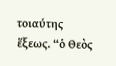τοιαύτης ἕξεως. “ὁ Θεὸς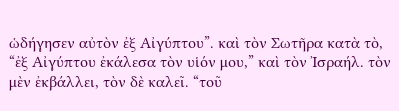ὡδήγησεν αὐτὸν ἐξ Αἰγύπτου”. καὶ τὸν Σωτῆρα κατὰ τὸ, “ἐξ Αἰγύπτου ἐκάλεσα τὸν υἱόν μου,” καὶ τὸν Ἰσραήλ. τὸν μὲν ἐκβάλλει, τὸν δὲ καλεῖ. “τοῦ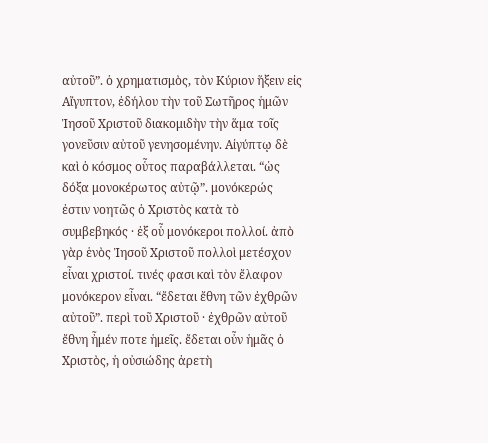αὐτοῦ”. ὁ χρηματισμὸς, τὸν Κύριον ἥξειν εἰς Αἴγυπτον, ἐδήλου τὴν τοῦ Σωτῆρος ἡμῶν Ἰησοῦ Χριστοῦ διακομιδὴν τὴν ἅμα τοῖς γονεῦσιν αὐτοῦ γενησομένην. Αἰγύπτῳ δὲ καὶ ὁ κόσμος οὗτος παραβάλλεται. “ὡς δόξα μονοκέρωτος αὐτῷ”. μονόκερώς ἐστιν νοητῶς ὁ Χριστὸς κατὰ τὸ συμβεβηκός · ἐξ οὗ μονόκεροι πολλοί. ἀπὸ γὰρ ἑνὸς Ἰησοῦ Χριστοῦ πολλοὶ μετέσχον εἶναι χριστοί. τινές φασι καὶ τὸν ἔλαφον μονόκερον εἶναι. “ἔδεται ἔθνη τῶν ἐχθρῶν αὐτοῦ”. περὶ τοῦ Χριστοῦ · ἐχθρῶν αὐτοῦ ἔθνη ἦμέν ποτε ἡμεῖς. ἔδεται οὖν ἡμᾶς ὁ Χριστὸς, ἡ οὐσιώδης ἀρετὴ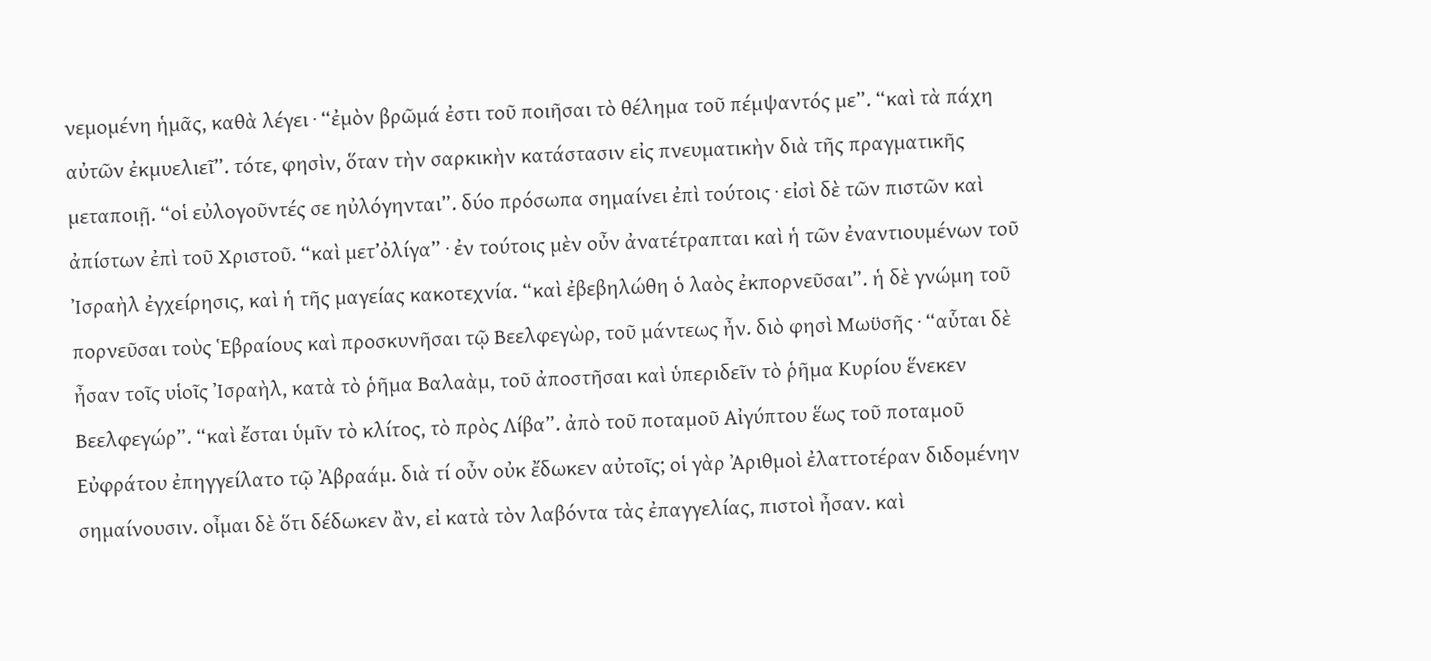νεμομένη ἡμᾶς, καθὰ λέγει · “ἐμὸν βρῶμά ἐστι τοῦ ποιῆσαι τὸ θέλημα τοῦ πέμψαντός με”. “καὶ τὰ πάχη αὐτῶν ἐκμυελιεῖ”. τότε, φησὶν, ὅταν τὴν σαρκικὴν κατάστασιν εἰς πνευματικὴν διὰ τῆς πραγματικῆς μεταποιῇ. “οἱ εὐλογοῦντές σε ηὐλόγηνται”. δύο πρόσωπα σημαίνει ἐπὶ τούτοις · εἰσὶ δὲ τῶν πιστῶν καὶ ἀπίστων ἐπὶ τοῦ Χριστοῦ. “καὶ μετ’ὀλίγα” · ἐν τούτοις μὲν οὖν ἀνατέτραπται καὶ ἡ τῶν ἐναντιουμένων τοῦ Ἰσραὴλ ἐγχείρησις, καὶ ἡ τῆς μαγείας κακοτεχνία. “καὶ ἐβεβηλώθη ὁ λαὸς ἐκπορνεῦσαι”. ἡ δὲ γνώμη τοῦ πορνεῦσαι τοὺς Ἑβραίους καὶ προσκυνῆσαι τῷ Βεελφεγὼρ, τοῦ μάντεως ἦν. διὸ φησὶ Μωϋσῆς · “αὗται δὲ ἦσαν τοῖς υἱοῖς Ἰσραὴλ, κατὰ τὸ ῥῆμα Βαλαὰμ, τοῦ ἀποστῆσαι καὶ ὑπεριδεῖν τὸ ῥῆμα Κυρίου ἕνεκεν Βεελφεγώρ”. “καὶ ἔσται ὑμῖν τὸ κλίτος, τὸ πρὸς Λίβα”. ἀπὸ τοῦ ποταμοῦ Αἰγύπτου ἕως τοῦ ποταμοῦ Εὐφράτου ἐπηγγείλατο τῷ Ἀβραάμ. διὰ τί οὖν οὐκ ἔδωκεν αὐτοῖς; οἱ γὰρ Ἀριθμοὶ ἐλαττοτέραν διδομένην σημαίνουσιν. οἶμαι δὲ ὅτι δέδωκεν ἂν, εἰ κατὰ τὸν λαβόντα τὰς ἐπαγγελίας, πιστοὶ ἦσαν. καὶ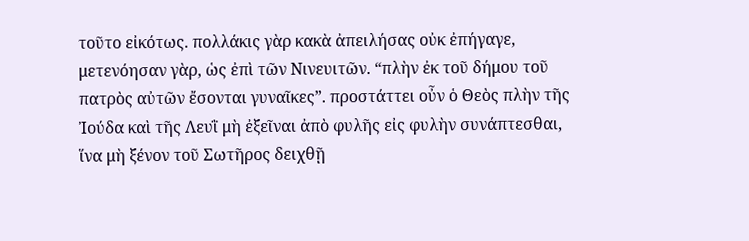τοῦτο εἰκότως. πολλάκις γὰρ κακὰ ἀπειλήσας οὐκ ἐπήγαγε, μετενόησαν γὰρ, ὡς ἐπὶ τῶν Νινευιτῶν. “πλὴν ἐκ τοῦ δήμου τοῦ πατρὸς αὐτῶν ἔσονται γυναῖκες”. προστάττει οὖν ὁ Θεὸς πλὴν τῆς Ἰούδα καὶ τῆς Λευῒ μὴ ἐξεῖναι ἀπὸ φυλῆς εἰς φυλὴν συνάπτεσθαι, ἵνα μὴ ξένον τοῦ Σωτῆρος δειχθῇ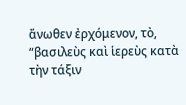ἄνωθεν ἐρχόμενον, τὸ, “βασιλεὺς καὶ ἱερεὺς κατὰ τὴν τάξιν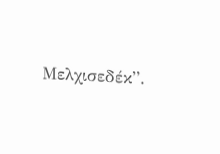Μελχισεδέκ”.